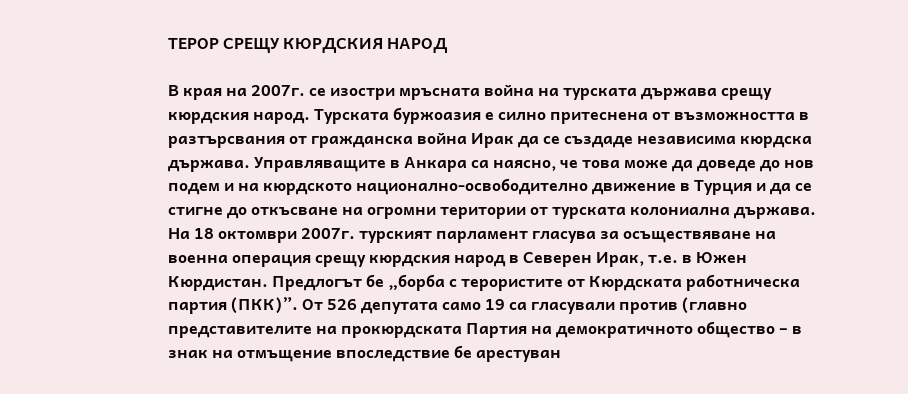ТЕРОР СРЕЩУ КЮРДСКИЯ НАРОД

В края на 2007г. се изостри мръсната война на турската държава срещу кюрдския народ. Турската буржоазия е силно притеснена от възможността в разтърсвания от гражданска война Ирак да се създаде независима кюрдска държава. Управляващите в Анкара са наясно, че това може да доведе до нов подем и на кюрдското национално-освободително движение в Турция и да се стигне до откъсване на огромни територии от турската колониална държава. На 18 октомври 2007г. турският парламент гласува за осъществяване на военна операция срещу кюрдския народ в Северен Ирак, т.е. в Южен Кюрдистан. Предлогът бе „борба с терористите от Кюрдската работническа партия (ПКК)”. От 526 депутата само 19 са гласували против (главно представителите на прокюрдската Партия на демократичното общество – в знак на отмъщение впоследствие бе арестуван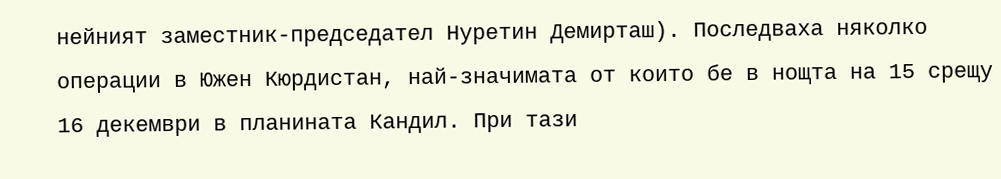нейният заместник-председател Нуретин Демирташ). Последваха няколко операции в Южен Кюрдистан, най-значимата от които бе в нощта на 15 срещу 16 декември в планината Кандил. При тази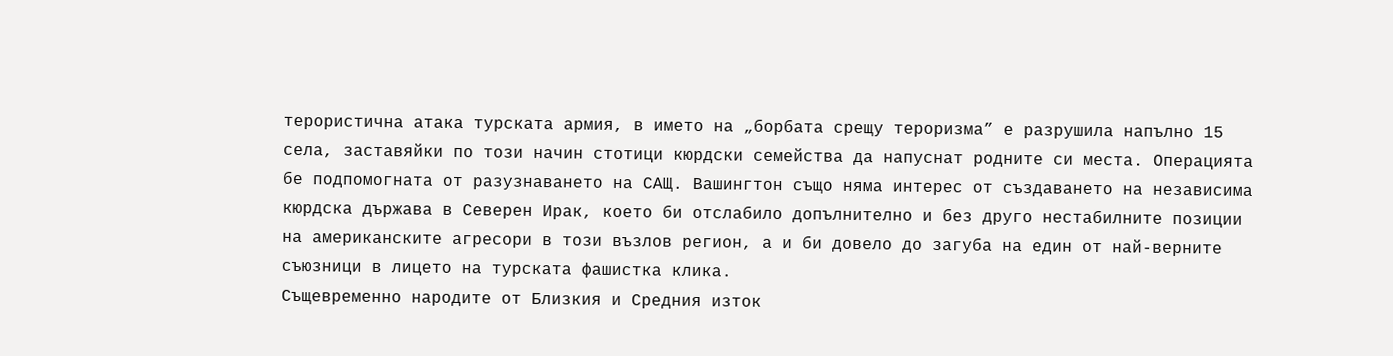терористична атака турската армия, в името на „борбата срещу тероризма” е разрушила напълно 15 села, заставяйки по този начин стотици кюрдски семейства да напуснат родните си места. Операцията бе подпомогната от разузнаването на САЩ. Вашингтон също няма интерес от създаването на независима кюрдска държава в Северен Ирак, което би отслабило допълнително и без друго нестабилните позиции на американските агресори в този възлов регион, а и би довело до загуба на един от най-верните съюзници в лицето на турската фашистка клика.
Същевременно народите от Близкия и Средния изток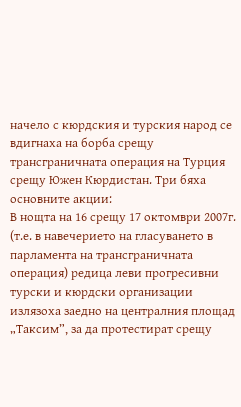начело с кюрдския и турския народ се вдигнаха на борба срещу трансграничната операция на Турция срещу Южен Кюрдистан. Три бяха основните акции:
В нощта на 16 срещу 17 октомври 2007г. (т.е. в навечерието на гласуването в парламента на трансграничната операция) редица леви прогресивни турски и кюрдски организации излязоха заедно на централния площад „Таксим”, за да протестират срещу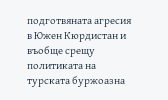подготвяната агресия в Южен Кюрдистан и въобще срещу политиката на турската буржоазна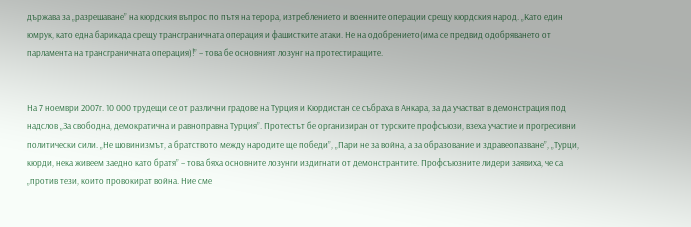държава за „разрешаване” на кюрдския въпрос по пътя на терора, изтреблението и военните операции срещу кюрдския народ. „Като един юмрук, като една барикада срещу трансграничната операция и фашистките атаки. Не на одобрението(има се предвид одобряването от парламента на трансграничната операция)!” – това бе основният лозунг на протестиращите.


На 7 ноември 2007г. 10 000 трудещи се от различни градове на Турция и Кюрдистан се събраха в Анкара, за да участват в демонстрация под надслов „За свободна, демократична и равноправна Турция”. Протестът бе организиран от турските профсъюзи, взеха участие и прогресивни политически сили. „Не шовинизмът, а братството между народите ще победи”, „Пари не за война, а за образование и здравеопазване”, „Турци, кюрди, нека живеем заедно като братя” – това бяха основните лозунги издигнати от демонстрантите. Профсъюзните лидери заявиха, че са „против тези, които провокират война. Ние сме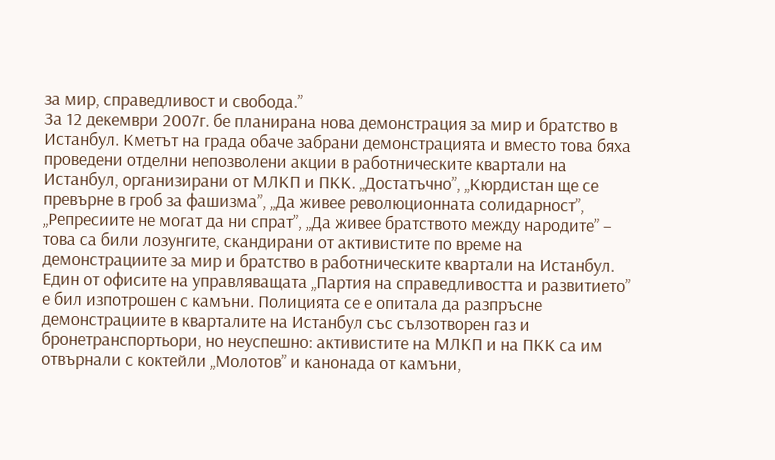за мир, справедливост и свобода.”
За 12 декември 2007г. бе планирана нова демонстрация за мир и братство в Истанбул. Кметът на града обаче забрани демонстрацията и вместо това бяха проведени отделни непозволени акции в работническите квартали на Истанбул, организирани от МЛКП и ПКК. „Достатъчно”, „Кюрдистан ще се превърне в гроб за фашизма”, „Да живее революционната солидарност”, „Репресиите не могат да ни спрат”, „Да живее братството между народите” – това са били лозунгите, скандирани от активистите по време на демонстрациите за мир и братство в работническите квартали на Истанбул. Един от офисите на управляващата „Партия на справедливостта и развитието” е бил изпотрошен с камъни. Полицията се е опитала да разпръсне демонстрациите в кварталите на Истанбул със сълзотворен газ и бронетранспортьори, но неуспешно: активистите на МЛКП и на ПКК са им отвърнали с коктейли „Молотов” и канонада от камъни,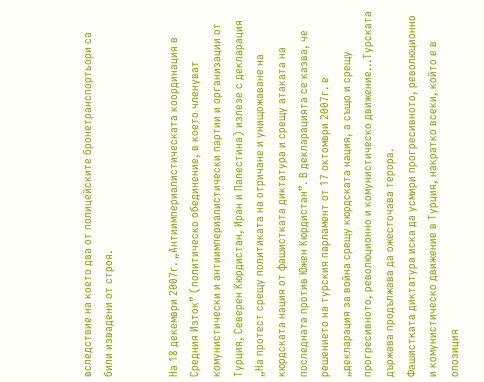вследствие на което два от полицейските бронетранспортьори са били извадени от строя.


На 18 декември 2007г. „Антиимпериалистическата координация в Средния Изток” (политическо обединение, в което членуват комунистически и антиимпериалистически партии и организации от Турция, Северен Кюрдистан, Иран и Палестина) излезе с декларация „На протест срещу политиката на отричане и унищожаване на кюрдската нация от фашистката диктатура и срещу атаката на последната против Южен Кюрдистан”. В декларацията се казва, че решението на турския парламент от 17 октомври 2007г. е „декларация за война срещу кюрдската нация, а също и срещу прогресивното, революционно и комунистическо движение...Турската държава продължава да ожесточава терора.
Фашистката диктатура иска да усмири прогресивното, революционно и комунистическо движение в Турция, накратко всеки, който е в опозиция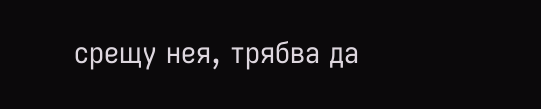срещу нея, трябва да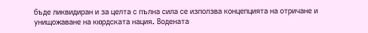бъде ликвидиран и за целта с пълна сила се използва концепцията на отричане и унищожаване на кюрдската нация. Водената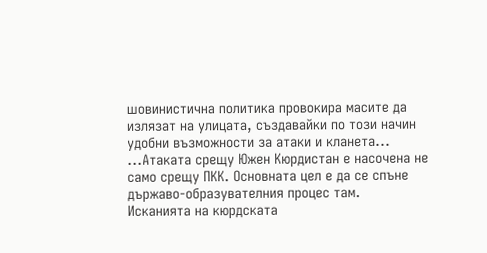шовинистична политика провокира масите да излязат на улицата, създавайки по този начин удобни възможности за атаки и кланета...
...Атаката срещу Южен Кюрдистан е насочена не само срещу ПКК. Основната цел е да се спъне държаво-образувателния процес там.
Исканията на кюрдската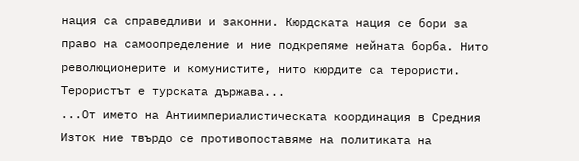нация са справедливи и законни. Кюрдската нация се бори за право на самоопределение и ние подкрепяме нейната борба. Нито революционерите и комунистите, нито кюрдите са терористи. Терористът е турската държава...
...От името на Антиимпериалистическата координация в Средния Изток ние твърдо се противопоставяме на политиката на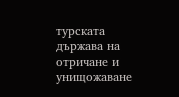турската държава на отричане и унищожаване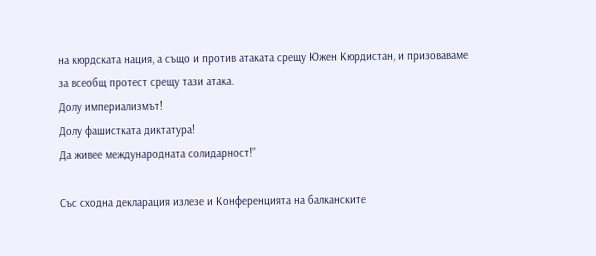на кюрдската нация, а също и против атаката срещу Южен Кюрдистан, и призоваваме за всеобщ протест срещу тази атака.
Долу империализмът!
Долу фашистката диктатура!
Да живее международната солидарност!”

Със сходна декларация излезе и Конференцията на балканските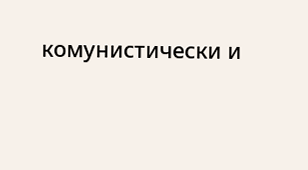комунистически и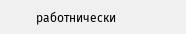работнически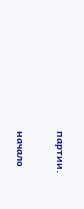партии.

начало